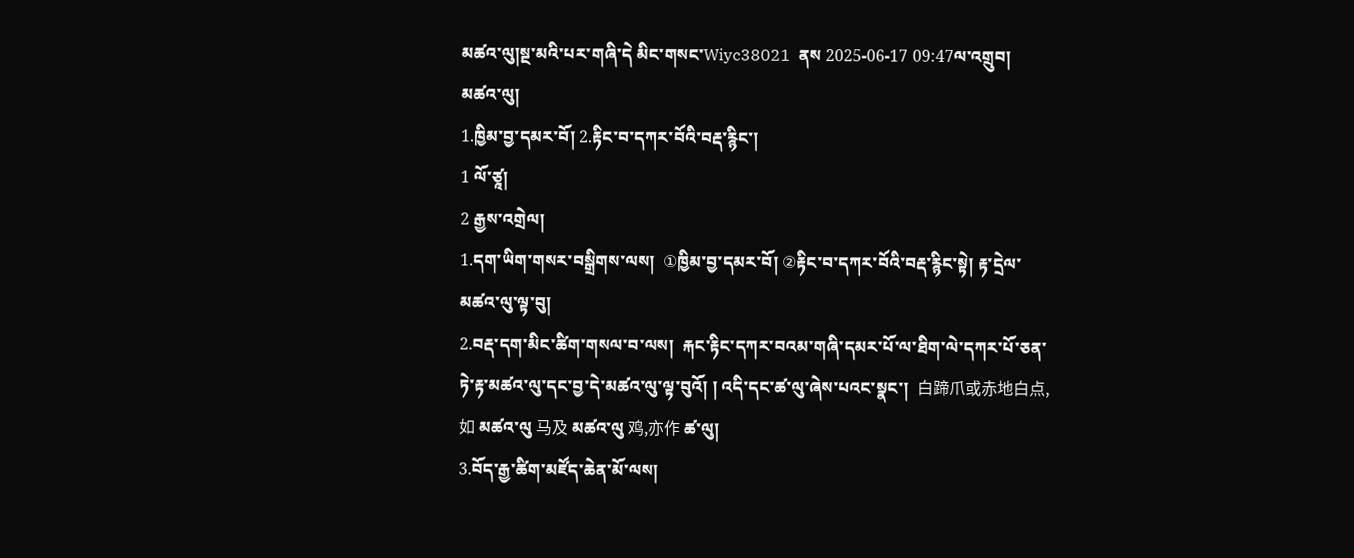མཚའ་ལུ།སྔ་མའི་པར་གཞི་དེ མིང་གསང་Wiyc38021  ནས 2025-06-17 09:47ལ་འགྲུབ།
མཚའ་ལུ།
1.ཁྱིམ་བྱ་དམར་བོ། 2.རྟིང་བ་དཀར་བོའི་བརྡ་རྙིང་།
1 ལོ་ཙཱ།
2 རྒྱས་འགྲེལ།
1.དག་ཡིག་གསར་བསྒྲིགས་ལས།  ①ཁྱིམ་བྱ་དམར་བོ། ②རྟིང་བ་དཀར་བོའི་བརྡ་རྙིང་སྟེ། རྟ་དྲེལ་མཚའ་ལུ་ལྟ་བུ།
2.བརྡ་དག་མིང་ཚིག་གསལ་བ་ལས།  རྐང་རྟིང་དཀར་བའམ་གཞི་དམར་པོ་ལ་ཐིག་ལེ་དཀར་པོ་ཅན་ཏེ་རྟ་མཚའ་ལུ་དང་བྱ་དེ་མཚའ་ལུ་ལྟ་བུའོ། ། འདི་དང་ཚ་ལུ་ཞེས་པའང་སྣང་།  白蹄爪或赤地白点,如 མཚའ་ལུ 马及 མཚའ་ལུ 鸡,亦作 ཚ་ལུ།
3.བོད་རྒྱ་ཚིག་མཛོད་ཆེན་མོ་ལས།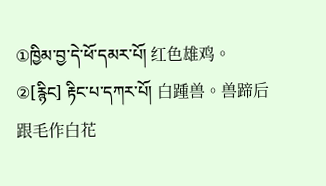①ཁྱིམ་བྱ་དེ་ཕོ་དམར་པོ། 红色雄鸡。②[རྙིང] རྟིང་པ་དཀར་པོ། 白踵兽。兽蹄后跟毛作白花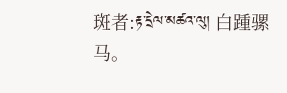斑者:རྟ་དྲེལ་མཚའ་ལུ། 白踵骡马。